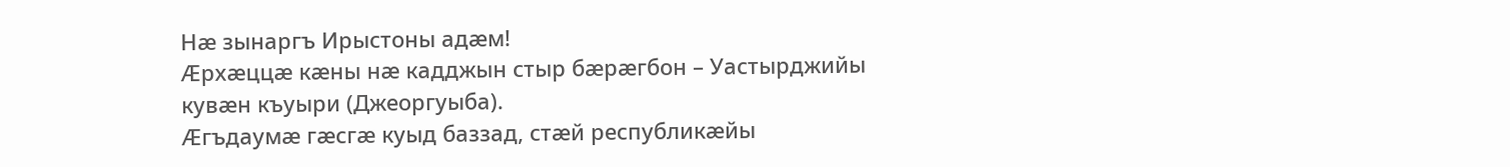Нæ зынаргъ Ирыстоны адæм!
Æрхæццæ кæны нæ кадджын стыр бæрæгбон – Уастырджийы кувæн къуыри (Джеоргуыба).
Æгъдаумæ гæсгæ куыд баззад, стæй республикæйы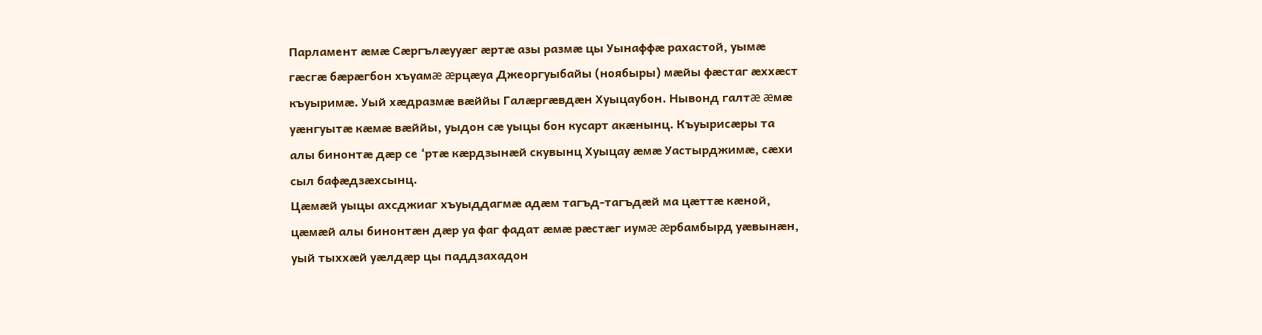Парламент æмæ Сæргълæууæг æртæ азы размæ цы Уынаффæ рахастой, уымæ гæсгæ бæрæгбон хъуамæ æрцæуа Джеоргуыбайы (ноябыры) мæйы фæстаг æххæст къуыримæ. Уый хæдразмæ вæййы Галæргæвдæн Хуыцаубон. Нывонд галтæ æмæ уæнгуытæ кæмæ вæййы, уыдон сæ уыцы бон кусарт акæнынц. Къуырисæры та алы бинонтæ дæр се ‘ртæ кæрдзынæй скувынц Хуыцау æмæ Уастырджимæ, сæхи сыл бафæдзæхсынц.
Цæмæй уыцы ахсджиаг хъуыддагмæ адæм тагъд-тагъдæй ма цæттæ кæной, цæмæй алы бинонтæн дæр уа фаг фадат æмæ рæстæг иумæ æрбамбырд уæвынæн, уый тыххæй уæлдæр цы паддзахадон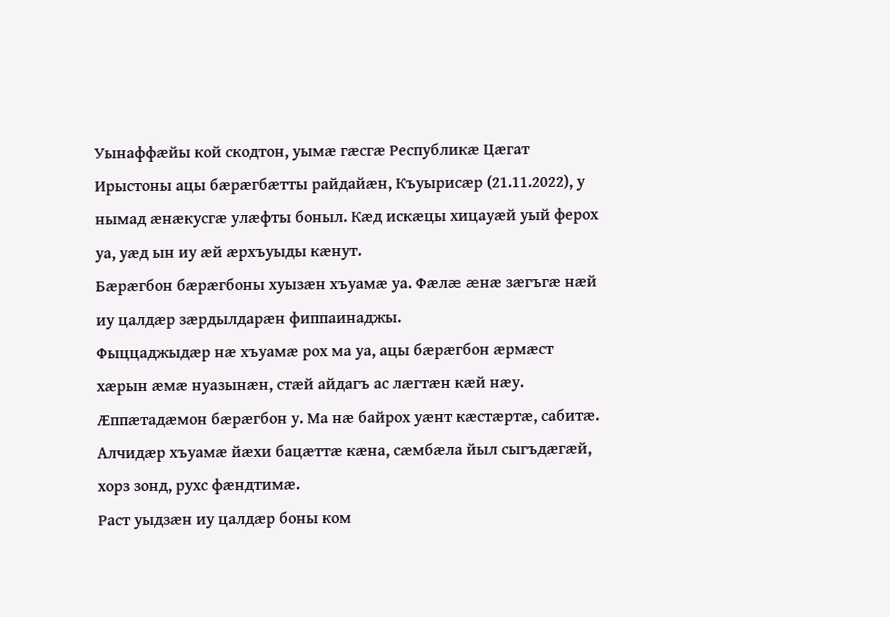Уынаффæйы кой скодтон, уымæ гæсгæ Республикæ Цæгат Ирыстоны ацы бæрæгбæтты райдайæн, Къуырисæр (21.11.2022), у нымад æнæкусгæ улæфты боныл. Кæд искæцы хицауæй уый ферох уа, уæд ын иу æй æрхъуыды кæнут.
Бæрæгбон бæрæгбоны хуызæн хъуамæ уа. Фæлæ æнæ зæгъгæ нæй иу цалдæр зæрдылдарæн фиппаинаджы.
Фыццаджыдæр нæ хъуамæ рох ма уа, ацы бæрæгбон æрмæст хæрын æмæ нуазынæн, стæй айдагъ ас лæгтæн кæй нæу. Æппæтадæмон бæрæгбон у. Ма нæ байрох уæнт кæстæртæ, сабитæ. Алчидæр хъуамæ йæхи бацæттæ кæна, сæмбæла йыл сыгъдæгæй, хорз зонд, рухс фæндтимæ.
Раст уыдзæн иу цалдæр боны ком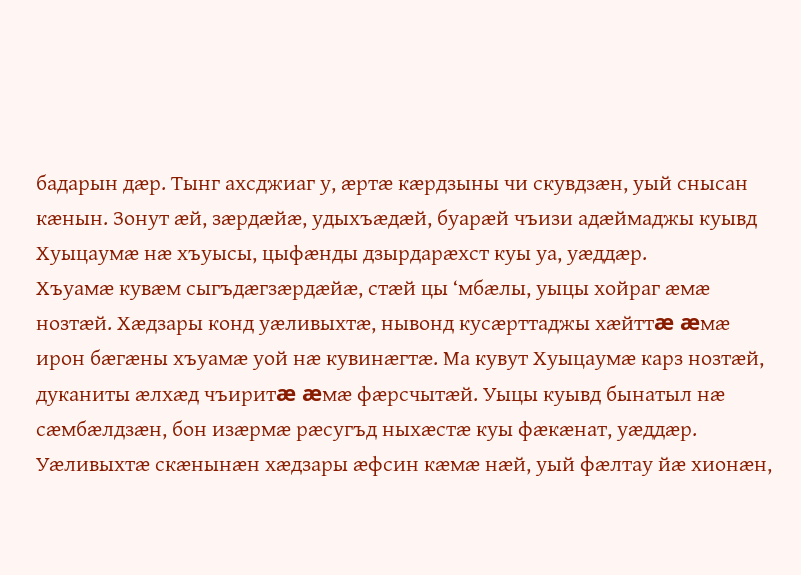бадарын дæр. Тынг ахсджиаг у, æртæ кæрдзыны чи скувдзæн, уый снысан кæнын. Зонут æй, зæрдæйæ, удыхъæдæй, буарæй чъизи адæймаджы куывд Хуыцаумæ нæ хъуысы, цыфæнды дзырдарæхст куы уа, уæддæр.
Хъуамæ кувæм сыгъдæгзæрдæйæ, стæй цы ‘мбæлы, уыцы хойраг æмæ нозтæй. Хæдзары конд уæливыхтæ, нывонд кусæрттаджы хæйттæ æмæ ирон бæгæны хъуамæ уой нæ кувинæгтæ. Ма кувут Хуыцаумæ карз нозтæй, дуканиты æлхæд чъиритæ æмæ фæрсчытæй. Уыцы куывд бынатыл нæ сæмбæлдзæн, бон изæрмæ рæсугъд ныхæстæ куы фæкæнат, уæддæр. Уæливыхтæ скæнынæн хæдзары æфсин кæмæ нæй, уый фæлтау йæ хионæн,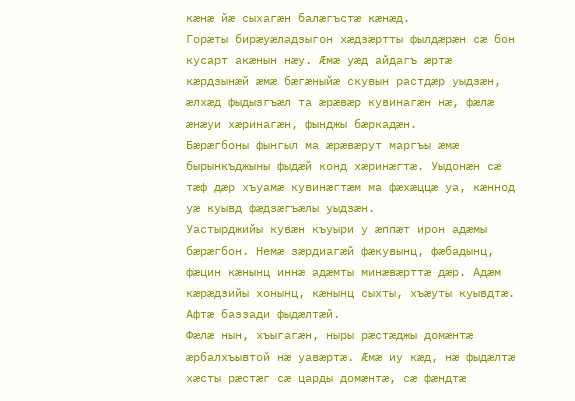кæнæ йæ сыхагæн балæгъстæ кæнæд.
Горæты бирæуæладзыгон хæдзæртты фылдæрæн сæ бон кусарт акæнын нæу. Æмæ уæд айдагъ æртæ кæрдзынæй æмæ бæгæныйæ скувын растдæр уыдзæн, æлхæд фыдызгъæл та æрæвæр кувинагæн нæ, фæлæ æнæуи хæринагæн, фынджы бæркадæн.
Бæрæгбоны фынгыл ма æрæвæрут маргъы æмæ бырынкъджыны фыдæй конд хæринæгтæ. Уыдонæн сæ тæф дæр хъуамæ кувинæгтæм ма фæхæццæ уа, кæннод уæ куывд фæдзæгъæлы уыдзæн.
Уастырджийы кувæн къуыри у æппæт ирон адæмы бæрæгбон. Немæ зæрдиагæй фæкувынц, фæбадынц, фæцин кæнынц иннæ адæмты минæвæрттæ дæр. Адæм кæрæдзийы хонынц, кæнынц сыхты, хъæуты куывдтæ. Афтæ баззади фыдæлтæй.
Фæлæ нын, хъыгагæн, ныры рæстæджы домæнтæ æрбалхъывтой нæ уавæртæ. Æмæ иу кæд, нæ фыдæлтæ хæсты рæстæг сæ царды домæнтæ, сæ фæндтæ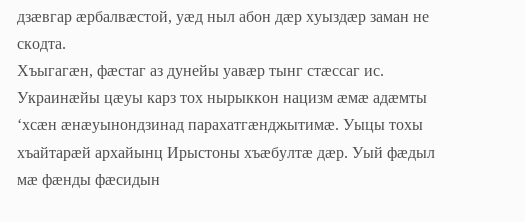дзæвгар æрбалвæстой, уæд ныл абон дæр хуыздæр заман не скодта.
Хъыгагæн, фæстаг аз дунейы уавæр тынг стæссаг ис. Украинæйы цæуы карз тох нырыккон нацизм æмæ адæмты ‘хсæн æнæуынондзинад парахатгæнджытимæ. Уыцы тохы хъайтарæй архайынц Ирыстоны хъæбултæ дæр. Уый фæдыл мæ фæнды фæсидын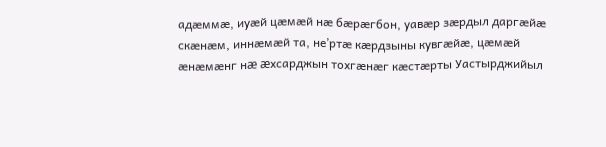адæммæ, иуæй цæмæй нæ бæрæгбон, уавæр зæрдыл даргæйæ скæнæм, иннæмæй та, не’ртæ кæрдзыны кувгæйæ, цæмæй æнæмæнг нæ æхсарджын тохгæнæг кæстæрты Уастырджийыл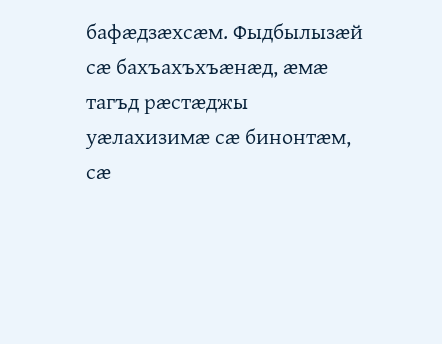бафæдзæхсæм. Фыдбылызæй сæ бахъахъхъæнæд, æмæ тагъд рæстæджы уæлахизимæ сæ бинонтæм, сæ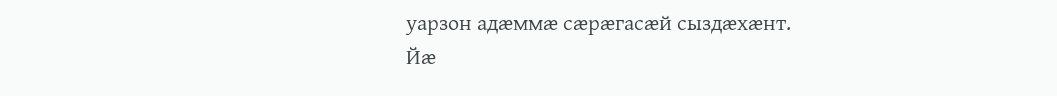уарзон адæммæ сæрæгасæй сыздæхæнт.
Йæ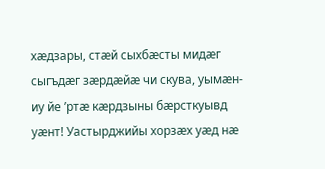хæдзары, стæй сыхбæсты мидæг сыгъдæг зæрдæйæ чи скува, уымæн-иу йе ’ртæ кæрдзыны бæрсткуывд уæнт! Уастырджийы хорзæх уæд нæ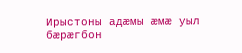Ирыстоны адæмы æмæ уыл бæрæгбон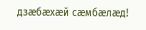дзæбæхæй сæмбæлæд!